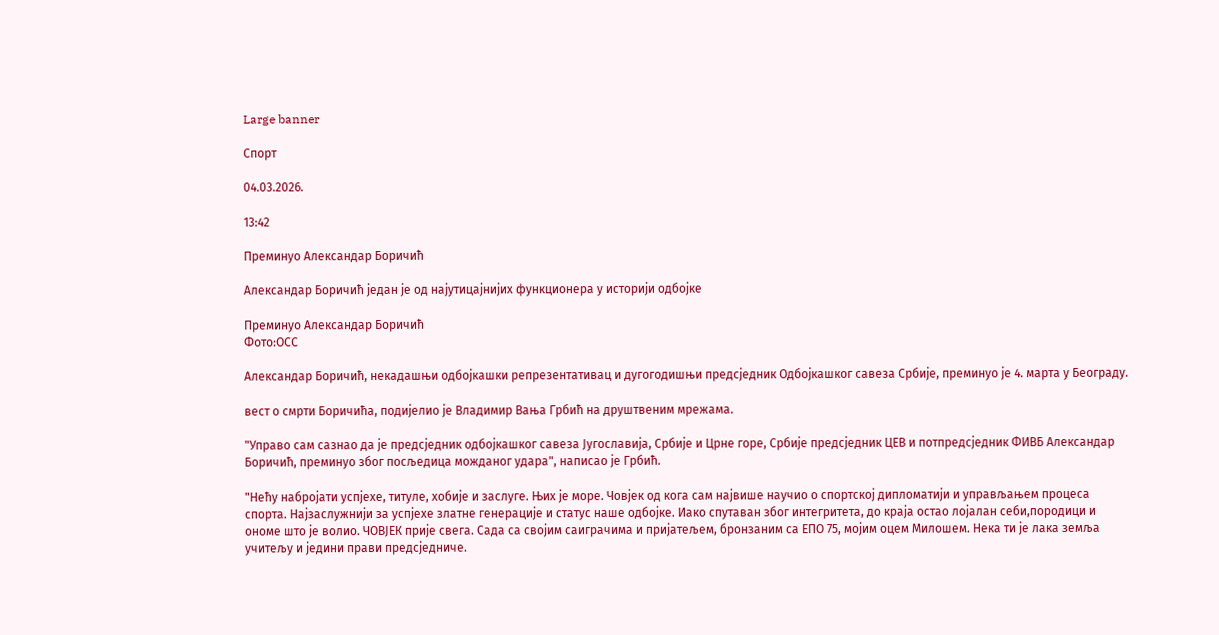Large banner

Спорт

04.03.2026.

13:42

Преминуо Александар Боричић

Александар Боричић један је од најутицајнијих функционера у историји одбојке

Преминуо Александар Боричић
Фото:ОСС

Александар Боричић, некадашњи одбојкашки репрезентативац и дугогодишњи предсједник Одбојкашког савеза Србије, преминуо је 4. марта у Београду.

вест о смрти Боричића, подијелио је Владимир Вања Грбић на друштвеним мрежама.

"Управо сам сазнао да је предсједник одбојкашког савеза Југославија, Србије и Црне горе, Србије предсједник ЦЕВ и потпредсједник ФИВБ Александар Боричић, преминуо због посљедица можданог удара", написао је Грбић.

"Нећу набројати успјехе, титуле, хобије и заслуге. Њих је море. Човјек од кога сам највише научио о спортској дипломатији и управљањем процеса спорта. Најзаслужнији за успјехе златне генерације и статус наше одбојке. Иако спутаван због интегритета, до краја остао лојалан себи,породици и ономе што је волио. ЧОВЈЕК прије свега. Сада са својим саиграчима и пријатељем, бронзаним са ЕПО 75, мојим оцем Милошем. Нека ти је лака земља учитељу и једини прави предсједниче.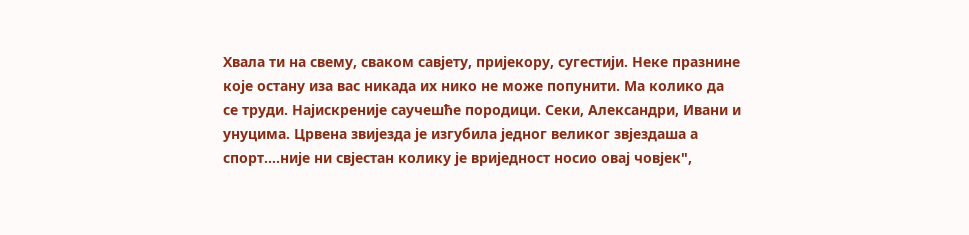Хвала ти на свему, сваком савјету, пријекору, сугестији. Неке празнине које остану иза вас никада их нико не може попунити. Ма колико да се труди. Најискреније саучешће породици. Секи, Александри, Ивани и унуцима. Црвена звијезда је изгубила једног великог звјездаша а спорт....није ни свјестан колику је вриједност носио овај човјек",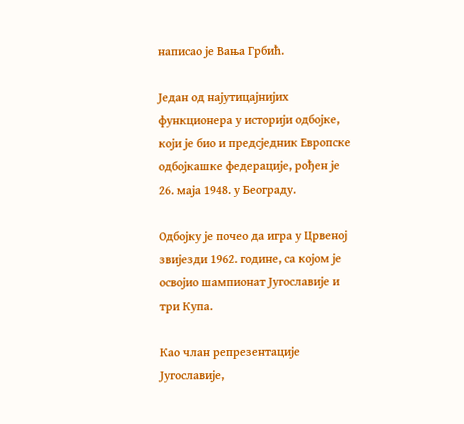написао је Вања Грбић.

Један од најутицајнијих функционера у историји одбојке, који је био и предсједник Европске одбојкашке федерације, рођен је 26. маја 1948. у Београду.

Одбојку је почео да игра у Црвеној звијезди 1962. године, са којом је освојио шампионат Југославије и три Купа.

Као члан репрезентације Југославије,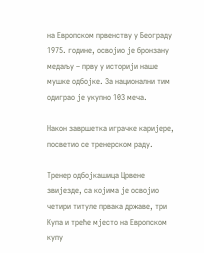на Европском првенству у Београду 1975. године, освојио је бронзану медаљу – прву у историји наше мушке одбојке. За национални тим одиграо је укупно 103 меча.

Након завршетка играчке каријере, посветио се тренерском раду.

Тренер одбојкашица Црвене звијезде, са којима је освојио четири титуле првака државе, три Купа и треће мјесто на Европском купу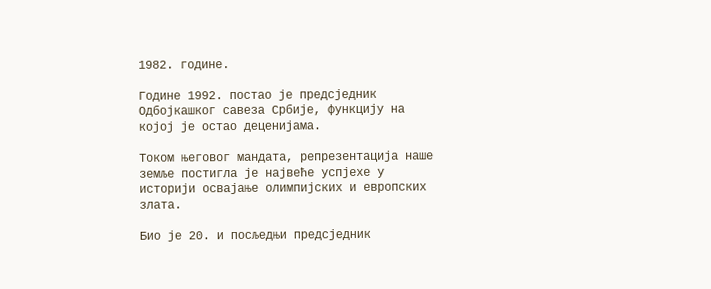1982. године.

Године 1992. постао је предсједник Одбојкашког савеза Србије, функцију на којој је остао деценијама.

Током његовог мандата, репрезентација наше земље постигла је највеће успјехе у историји освајање олимпијских и европских злата.

Био је 20. и посљедњи предсједник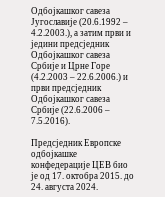Одбојкашког савеза Југославије (20.6.1992 – 4.2.2003.), а затим први и једини предсједник Одбојкашког савеза Србије и Црне Горе (4.2.2003 – 22.6.2006.) и први предсједник Одбојкашког савеза Србије (22.6.2006 – 7.5.2016).

Предсједник Европске одбојкашке конфедерације ЦЕВ био је од 17. октобра 2015. до 24. августа 2024.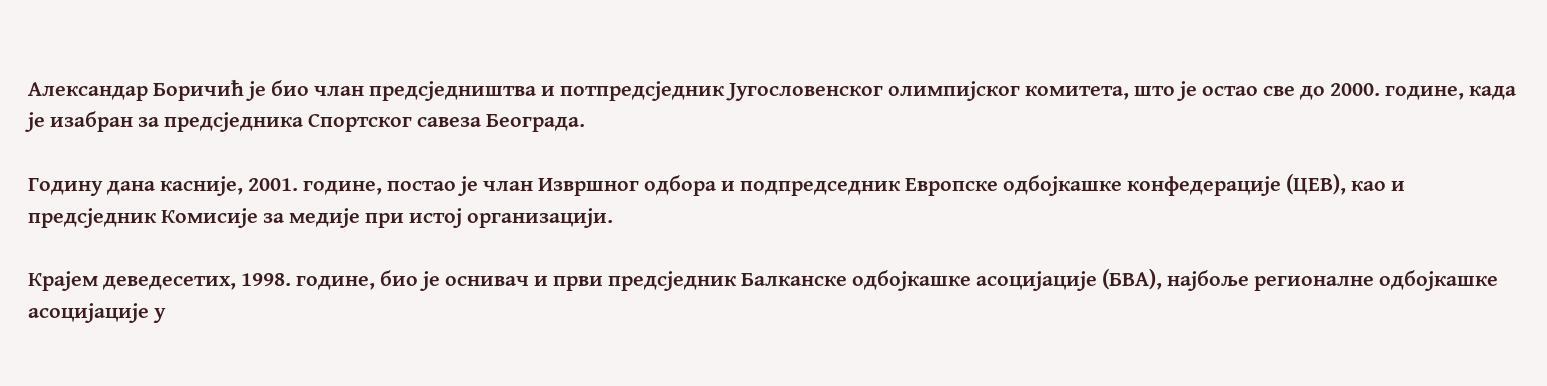Александар Боричић је био члан предсједништва и потпредсједник Југословенског олимпијског комитета, што је остао све до 2000. године, када је изабран за предсједника Спортског савеза Београда.

Годину дана касније, 2001. године, постао је члан Извршног одбора и подпредседник Европске одбојкашке конфедерације (ЦЕВ), као и предсједник Комисије за медије при истој организацији.

Крајем деведесетих, 1998. године, био је оснивач и први предсједник Балканске одбојкашке асоцијације (БВА), најбоље регионалне одбојкашке асоцијације у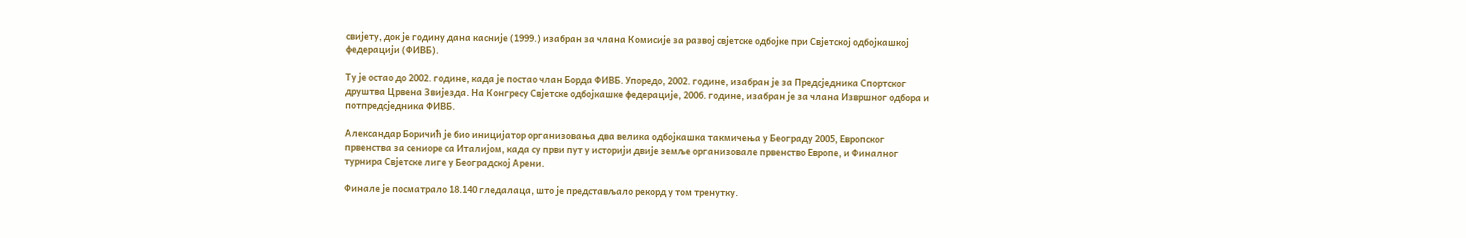свијету, док је годину дана касније (1999.) изабран за члана Комисије за развој свјетске одбојке при Свјетској одбојкашкој федерацији (ФИВБ).

Ту је остао до 2002. године, када је постао члан Борда ФИВБ. Упоредо, 2002. године, изабран је за Предсједника Спортског друштва Црвена Звијезда. На Конгресу Свјетске одбојкашке федерације, 2006. године, изабран је за члана Извршног одбора и потпредсједника ФИВБ.

Александар Боричић је био иницијатор организовања два велика одбојкашка такмичења у Београду 2005, Европског првенства за сениоре са Италијом, када су први пут у историји двије земље организовале првенство Европе, и Финалног турнира Свјетске лиге у Београдској Арени.

Финале је посматрало 18.140 гледалаца, што је представљало рекорд у том тренутку.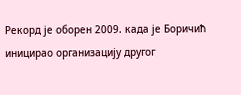Рекорд је оборен 2009. када је Боричић иницирао организацију другог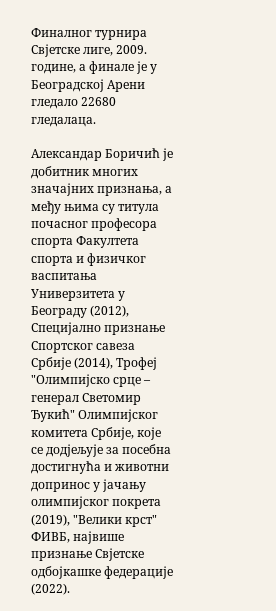Финалног турнира Свјетске лиге, 2009. године, а финале је у Београдској Арени гледало 22680 гледалаца.

Александар Боричић је добитник многих значајних признања, а међу њима су титула почасног професора спорта Факултета спорта и физичког васпитања Универзитета у Београду (2012), Специјално признање Спортског савеза Србије (2014), Трофеј "Олимпијско срце – генерал Светомир Ђукић" Олимпијског комитета Србије, које се додјељује за посебна достигнућа и животни допринос у јачању олимпијског покрета (2019), "Велики крст" ФИВБ, највише признање Свјетске одбојкашке федерације (2022).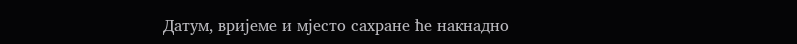Датум, вријеме и мјесто сахране ће накнадно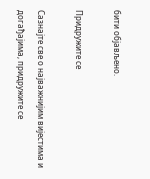бити објављено.

Придружите се

Сазнајте све о најважнијим вијестима и догађајима, придружите се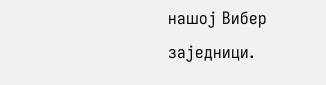нашој Вибер заједници.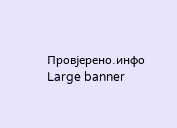Провјерено.инфо
Large banner